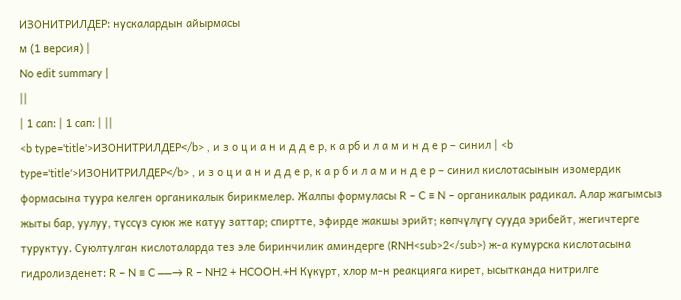ИЗОНИТРИЛДЕР: нускалардын айырмасы
м (1 версия) |
No edit summary |
||
| 1 сап: | 1 сап: | ||
<b type='title'>ИЗОНИТРИЛДЕР</b> , и з о ц и а н и д д е р, к а рб и л а м и н д е р – синил | <b type='title'>ИЗОНИТРИЛДЕР</b> , и з о ц и а н и д д е р, к а р б и л а м и н д е р – синил кислотасынын изомердик формасына туура келген органикалык бирикмелер. Жалпы формуласы R – C ≡ N – органикалык радикал. Алар жагымсыз жыты бар, уулуу, түссүз суюк же катуу заттар; спиртте, эфирде жакшы эрийт; көпчүлүгү сууда эрибейт, жегичтерге туруктуу. Суюлтулган кислоталарда тез эле биринчилик аминдерге (RNH<sub>2</sub>) ж-а кумурска кислотасына гидролизденет: R − N ≡ C ⎯⎯→ R − NH2 + HCOOH.+H Күкүрт, хлор м-н реакцияга кирет, ысытканда нитрилге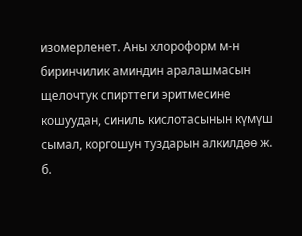изомерленет. Аны хлороформ м-н биринчилик аминдин аралашмасын щелочтук спирттеги эритмесине кошуудан, синиль кислотасынын күмүш сымал, коргошун туздарын алкилдөө ж. б.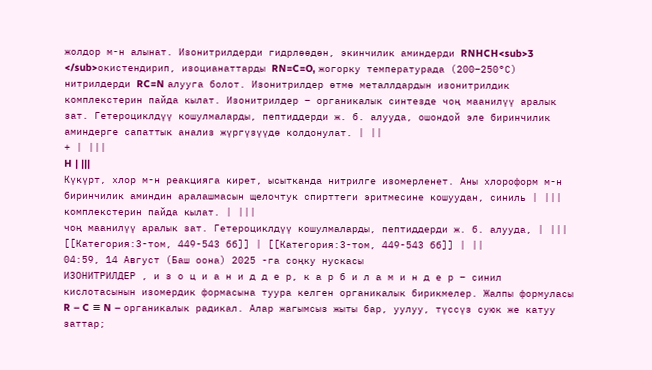жолдор м-н алынат. Изонитрилдерди гидрлөөдөн, экинчилик аминдерди RNHCH<sub>3 </sub>окистендирип, изоцианаттарды RN=C=O, жогорку температурада (200–250°С) нитрилдерди RC=N алууга болот. Изонитрилдер өтмө металлдардын изонитрилдик комплекстерин пайда кылат. Изонитрилдер – органикалык синтезде чоң маанилүү аралык зат. Гетероциклдүү кошулмаларды, пептиддерди ж. б. алууда, ошондой эле биринчилик аминдерге сапаттык анализ жүргүзүүдө колдонулат. | ||
+ | |||
H | |||
Күкүрт, хлор м-н реакцияга кирет, ысытканда нитрилге изомерленет. Аны хлороформ м-н биринчилик аминдин аралашмасын щелочтук спирттеги эритмесине кошуудан, синиль | |||
комплекстерин пайда кылат. | |||
чоң маанилүү аралык зат. Гетероциклдүү кошулмаларды, пептиддерди ж. б. алууда, | |||
[[Категория:3-том, 449-543 бб]] | [[Категория:3-том, 449-543 бб]] | ||
04:59, 14 Август (Баш оона) 2025 -га соңку нускасы
ИЗОНИТРИЛДЕР , и з о ц и а н и д д е р, к а р б и л а м и н д е р – синил кислотасынын изомердик формасына туура келген органикалык бирикмелер. Жалпы формуласы R – C ≡ N – органикалык радикал. Алар жагымсыз жыты бар, уулуу, түссүз суюк же катуу заттар;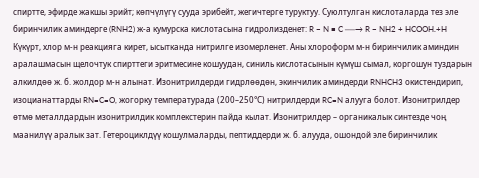спиртте, эфирде жакшы эрийт; көпчүлүгү сууда эрибейт, жегичтерге туруктуу. Суюлтулган кислоталарда тез эле биринчилик аминдерге (RNH2) ж-а кумурска кислотасына гидролизденет: R − N ≡ C ⎯⎯→ R − NH2 + HCOOH.+H Күкүрт, хлор м-н реакцияга кирет, ысытканда нитрилге изомерленет. Аны хлороформ м-н биринчилик аминдин аралашмасын щелочтук спирттеги эритмесине кошуудан, синиль кислотасынын күмүш сымал, коргошун туздарын алкилдөө ж. б. жолдор м-н алынат. Изонитрилдерди гидрлөөдөн, экинчилик аминдерди RNHCH3 окистендирип, изоцианаттарды RN=C=O, жогорку температурада (200–250°С) нитрилдерди RC=N алууга болот. Изонитрилдер өтмө металлдардын изонитрилдик комплекстерин пайда кылат. Изонитрилдер – органикалык синтезде чоң маанилүү аралык зат. Гетероциклдүү кошулмаларды, пептиддерди ж. б. алууда, ошондой эле биринчилик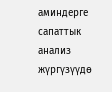аминдерге сапаттык анализ жүргүзүүдө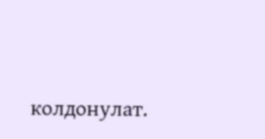колдонулат.